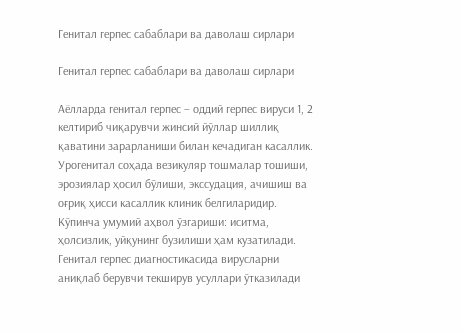Генитал герпес сабаблари ва даволаш сирлари

Генитал герпес сабаблари ва даволаш сирлари

Аёлларда генитал герпес – оддий герпес вируси 1, 2 келтириб чиқарувчи жинсий йўллар шиллиқ қаватини зарарланиши билан кечадиган касаллик. Урогенитал соҳада везикуляр тошмалар тошиши, эрозиялар ҳосил бўлиши, экссудация, ачишиш ва оғриқ ҳисси касаллик клиник белгиларидир.
Кўпинча умумий аҳвол ўзгариши: иситма, ҳолсизлик, уйқунинг бузилиши ҳам кузатилади. Генитал герпес диагностикасида вирусларни аниқлаб берувчи текширув усуллари ўтказилади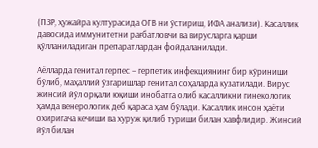(ПЗР, ҳужайра културасида ОГВ ни ўстириш, ИФА анализи). Касаллик давосида иммунитетни рағбатловчи ва вирусларга қарши қўлланиладиган препаратлардан фойдаланилади.

Аёлларда генитал герпес – герпетик инфекциянинг бир кўриниши бўлиб, маҳаллий ўзгаришлар генитал соҳаларда кузатилади. Вирус жинсий йўл орқали юқиши инобатга олиб касалликни гинекологик ҳамда венерологик деб қараса ҳам бўлади. Касаллик инсон ҳаёти охиригача кечиши ва хуруж қилиб туриши билан хавфлидир. Жинсий йўл билан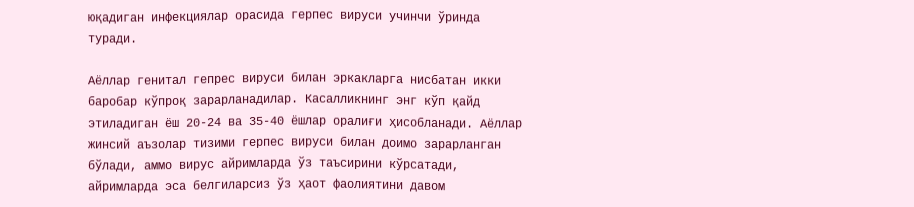юқадиган инфекциялар орасида герпес вируси учинчи ўринда туради.

Аёллар генитал гепрес вируси билан эркакларга нисбатан икки баробар кўпроқ зарарланадилар. Касалликнинг энг кўп қайд этиладиган ёш 20-24 ва 35-40 ёшлар оралиғи ҳисобланади. Аёллар жинсий аъзолар тизими герпес вируси билан доимо зарарланган бўлади, аммо вирус айримларда ўз таъсирини кўрсатади, айримларда эса белгиларсиз ўз ҳаот фаолиятини давом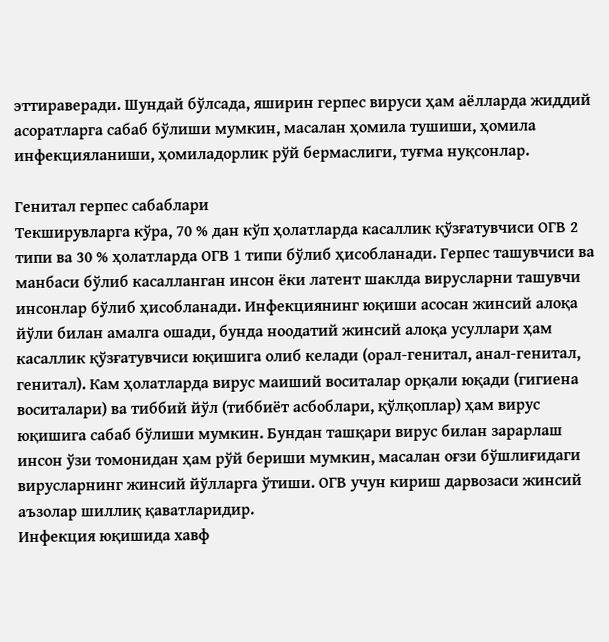эттираверади. Шундай бўлсада, яширин герпес вируси ҳам аёлларда жиддий асоратларга сабаб бўлиши мумкин, масалан ҳомила тушиши, ҳомила инфекцияланиши, ҳомиладорлик рўй бермаслиги, туғма нуқсонлар.

Генитал герпес сабаблари
Текширувларга кўра, 70 % дан кўп ҳолатларда касаллик қўзғатувчиси ОГВ 2 типи ва 30 % ҳолатларда ОГВ 1 типи бўлиб ҳисобланади. Герпес ташувчиси ва манбаси бўлиб касалланган инсон ёки латент шаклда вирусларни ташувчи инсонлар бўлиб ҳисобланади. Инфекциянинг юқиши асосан жинсий алоқа йўли билан амалга ошади, бунда ноодатий жинсий алоқа усуллари ҳам касаллик қўзғатувчиси юқишига олиб келади (орал-генитал, анал-генитал, генитал). Кам ҳолатларда вирус маиший воситалар орқали юқади (гигиена воситалари) ва тиббий йўл (тиббиёт асбоблари, қўлқоплар) ҳам вирус юқишига сабаб бўлиши мумкин. Бундан ташқари вирус билан зарарлаш инсон ўзи томонидан ҳам рўй бериши мумкин, масалан оғзи бўшлиғидаги вирусларнинг жинсий йўлларга ўтиши. ОГВ учун кириш дарвозаси жинсий аъзолар шиллиқ қаватларидир.
Инфекция юқишида хавф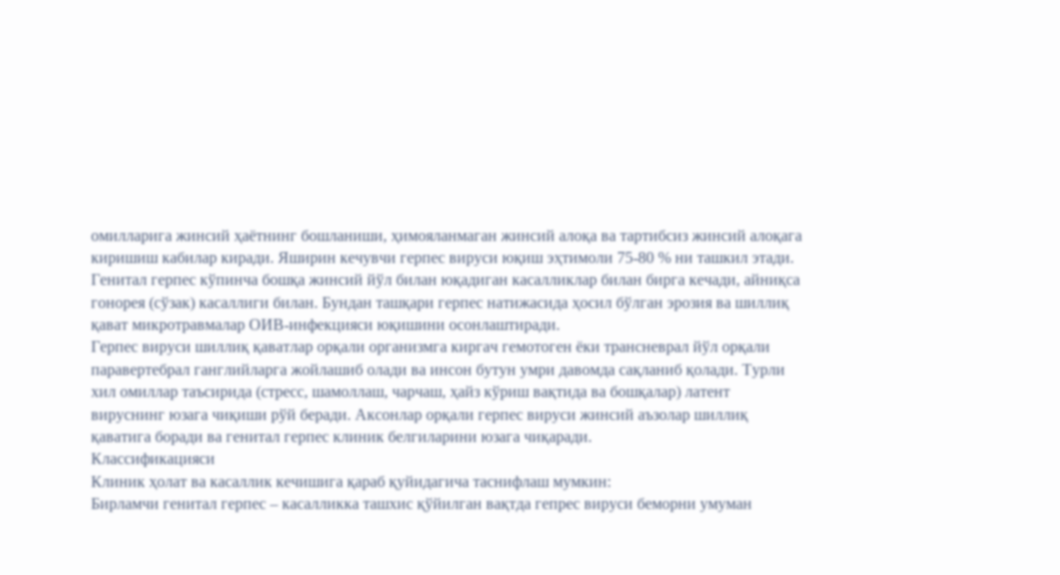омилларига жинсий ҳаётнинг бошланиши, ҳимояланмаган жинсий алоқа ва тартибсиз жинсий алоқага киришиш кабилар киради. Яширин кечувчи герпес вируси юқиш эҳтимоли 75-80 % ни ташкил этади. Генитал герпес кўпинча бошқа жинсий йўл билан юқадиган касалликлар билан бирга кечади, айниқса гонорея (сўзак) касаллиги билан. Бундан ташқари герпес натижасида ҳосил бўлган эрозия ва шиллиқ қават микротравмалар ОИВ-инфекцияси юқишини осонлаштиради.
Герпес вируси шиллиқ қаватлар орқали организмга киргач гемотоген ёки трансневрал йўл орқали паравертебрал ганглийларга жойлашиб олади ва инсон бутун умри давомда сақланиб қолади. Турли хил омиллар таъсирида (стресс, шамоллаш, чарчаш, ҳайз кўриш вақтида ва бошқалар) латент вируснинг юзага чиқиши рўй беради. Аксонлар орқали герпес вируси жинсий аъзолар шиллиқ қаватига боради ва генитал герпес клиник белгиларини юзага чиқаради.
Классификацияси
Клиник ҳолат ва касаллик кечишига қараб қуйидагича таснифлаш мумкин:
Бирламчи генитал герпес – касалликка ташхис қўйилган вақтда гепрес вируси беморни умуман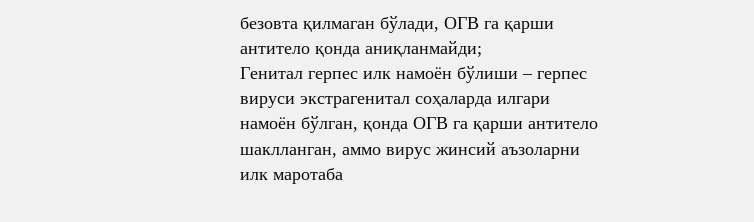безовта қилмаган бўлади, ОГВ га қарши антитело қонда аниқланмайди;
Генитал герпес илк намоён бўлиши – герпес вируси экстрагенитал соҳаларда илгари намоён бўлган, қонда ОГВ га қарши антитело шаклланган, аммо вирус жинсий аъзоларни илк маротаба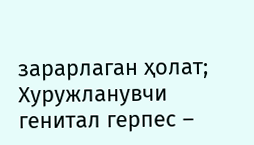зарарлаган ҳолат;
Хуружланувчи генитал герпес –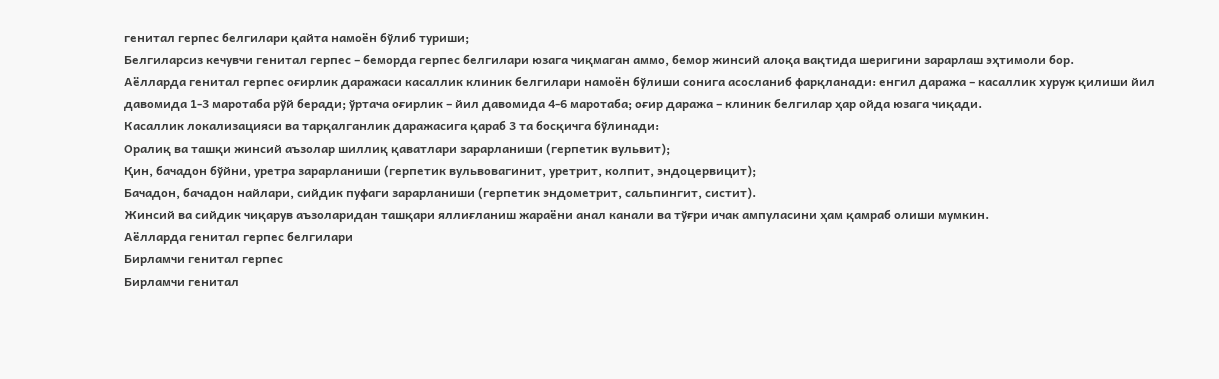генитал герпес белгилари қайта намоён бўлиб туриши;
Белгиларсиз кечувчи генитал герпес – беморда герпес белгилари юзага чиқмаган аммо, бемор жинсий алоқа вақтида шеригини зарарлаш эҳтимоли бор.
Аёлларда генитал герпес оғирлик даражаси касаллик клиник белгилари намоён бўлиши сонига асосланиб фарқланади: енгил даража – касаллик хуруж қилиши йил давомида 1-3 маротаба рўй беради; ўртача оғирлик – йил давомида 4-6 маротаба; оғир даража – клиник белгилар ҳар ойда юзага чиқади.
Касаллик локализацияси ва тарқалганлик даражасига қараб 3 та босқичга бўлинади:
Оралиқ ва ташқи жинсий аъзолар шиллиқ қаватлари зарарланиши (герпетик вульвит);
Қин, бачадон бўйни, уретра зарарланиши (герпетик вульвовагинит, уретрит, колпит, эндоцервицит);
Бачадон, бачадон найлари, сийдик пуфаги зарарланиши (герпетик эндометрит, сальпингит, систит).
Жинсий ва сийдик чиқарув аъзоларидан ташқари яллиғланиш жараёни анал канали ва тўғри ичак ампуласини ҳам қамраб олиши мумкин.
Аёлларда генитал герпес белгилари
Бирламчи генитал герпес
Бирламчи генитал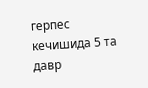герпес кечишида 5 та давр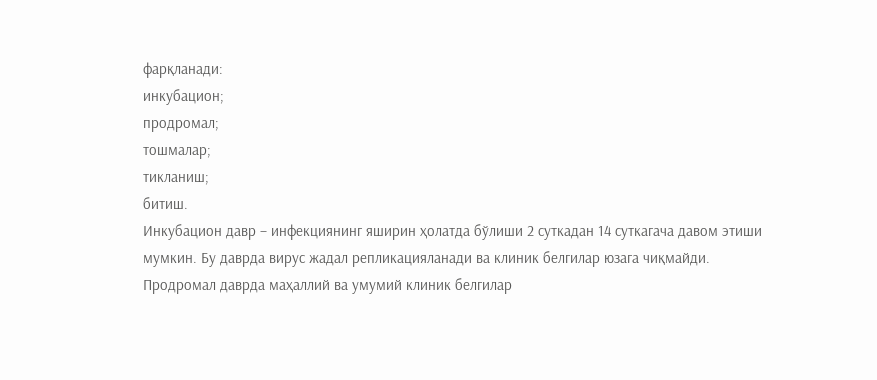фарқланади:
инкубацион;
продромал;
тошмалар;
тикланиш;
битиш.
Инкубацион давр – инфекциянинг яширин ҳолатда бўлиши 2 суткадан 14 суткагача давом этиши мумкин. Бу даврда вирус жадал репликацияланади ва клиник белгилар юзага чиқмайди. Продромал даврда маҳаллий ва умумий клиник белгилар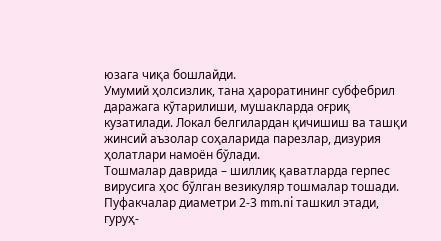юзага чиқа бошлайди.
Умумий ҳолсизлик, тана ҳароратининг субфебрил даражага кўтарилиши, мушакларда оғриқ кузатилади. Локал белгилардан қичишиш ва ташқи жинсий аъзолар соҳаларида парезлар, дизурия ҳолатлари намоён бўлади.
Тошмалар даврида – шиллиқ қаватларда герпес вирусига ҳос бўлган везикуляр тошмалар тошади. Пуфакчалар диаметри 2-3 mm.ni ташкил этади, гуруҳ-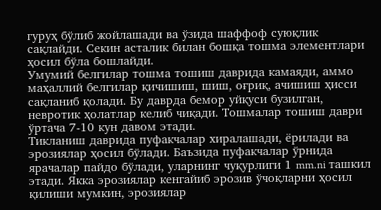гуруҳ бўлиб жойлашади ва ўзида шаффоф суюқлик сақлайди. Секин асталик билан бошқа тошма элементлари ҳосил бўла бошлайди.
Умумий белгилар тошма тошиш даврида камаяди, аммо маҳаллий белгилар қичишиш, шиш, оғриқ, ачишиш ҳисси сақланиб қолади. Бу даврда бемор уйқуси бузилган, невротик ҳолатлар келиб чиқади. Тошмалар тошиш даври ўртача 7-10 кун давом этади.
Тикланиш даврида пуфакчалар хиралашади, ёрилади ва эрозиялар ҳосил бўлади. Баъзида пуфакчалар ўрнида ярачалар пайдо бўлади, уларнинг чуқурлиги 1 mm.ni ташкил этади. Якка эрозиялар кенгайиб эрозив ўчоқларни ҳосил қилиши мумкин, эрозиялар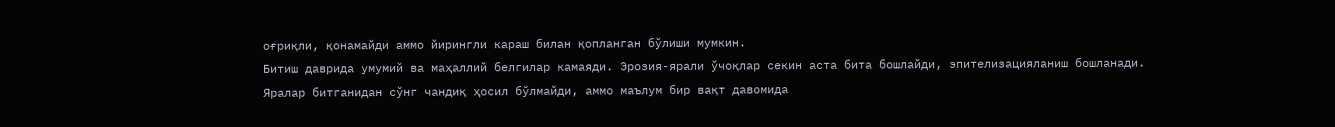оғриқли, қонамайди аммо йирингли караш билан қопланган бўлиши мумкин.
Битиш даврида умумий ва маҳаллий белгилар камаяди. Эрозия-ярали ўчоқлар секин аста бита бошлайди, эпителизацияланиш бошланади. Яралар битганидан сўнг чандиқ ҳосил бўлмайди, аммо маълум бир вақт давомида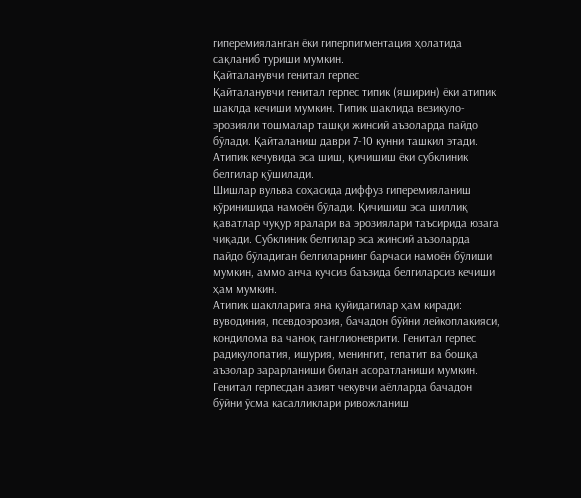гиперемияланган ёки гиперпигментация ҳолатида сақланиб туриши мумкин.
Қайталанувчи генитал герпес
Қайталанувчи генитал герпес типик (яширин) ёки атипик шаклда кечиши мумкин. Типик шаклида везикуло-эрозияли тошмалар ташқи жинсий аъзоларда пайдо бўлади. Қайталаниш даври 7-10 кунни ташкил этади. Атипик кечувида эса шиш, қичишиш ёки субклиник белгилар қўшилади.
Шишлар вульва соҳасида диффуз гиперемияланиш кўринишида намоён бўлади. Қичишиш эса шиллиқ қаватлар чуқур яралари ва эрозиялари таъсирида юзага чиқади. Субклиник белгилар эса жинсий аъзоларда пайдо бўладиган белгиларнинг барчаси намоён бўлиши мумкин, аммо анча кучсиз баъзида белгиларсиз кечиши ҳам мумкин.
Атипик шаклларига яна қуйидагилар ҳам киради: вуводиния, псевдоэрозия, бачадон бўйни лейкоплакияси, кондилома ва чаноқ ганглионеврити. Генитал герпес радикулопатия, ишурия, менингит, гепатит ва бошқа аъзолар зарарланиши билан асоратланиши мумкин. Генитал герпесдан азият чекувчи аёлларда бачадон бўйни ўсма касалликлари ривожланиш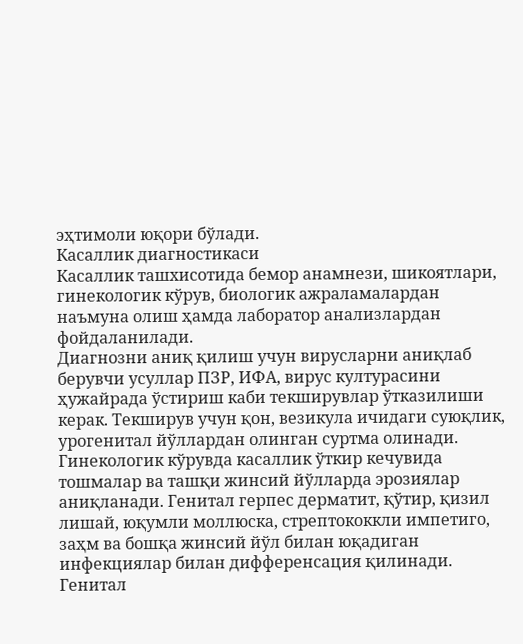эҳтимоли юқори бўлади.
Касаллик диагностикаси
Касаллик ташхисотида бемор анамнези, шикоятлари, гинекологик кўрув, биологик ажраламалардан наъмуна олиш ҳамда лаборатор анализлардан фойдаланилади.
Диагнозни аниқ қилиш учун вирусларни аниқлаб берувчи усуллар ПЗР, ИФА, вирус културасини ҳужайрада ўстириш каби текширувлар ўтказилиши керак. Текширув учун қон, везикула ичидаги суюқлик, урогенитал йўллардан олинган суртма олинади.
Гинекологик кўрувда касаллик ўткир кечувида тошмалар ва ташқи жинсий йўлларда эрозиялар аниқланади. Генитал герпес дерматит, қўтир, қизил лишай, юқумли моллюска, стрептококкли импетиго, заҳм ва бошқа жинсий йўл билан юқадиган инфекциялар билан дифференсация қилинади.
Генитал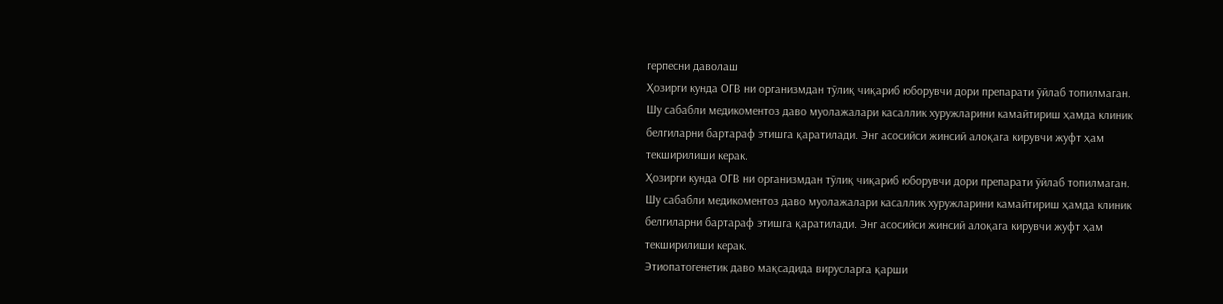герпесни даволаш
Ҳозирги кунда ОГВ ни организмдан тўлиқ чиқариб юборувчи дори препарати ўйлаб топилмаган. Шу сабабли медикоментоз даво муолажалари касаллик хуружларини камайтириш ҳамда клиник белгиларни бартараф этишга қаратилади. Энг асосийси жинсий алоқага кирувчи жуфт ҳам текширилиши керак.
Ҳозирги кунда ОГВ ни организмдан тўлиқ чиқариб юборувчи дори препарати ўйлаб топилмаган. Шу сабабли медикоментоз даво муолажалари касаллик хуружларини камайтириш ҳамда клиник белгиларни бартараф этишга қаратилади. Энг асосийси жинсий алоқага кирувчи жуфт ҳам текширилиши керак.
Этиопатогенетик даво мақсадида вирусларга қарши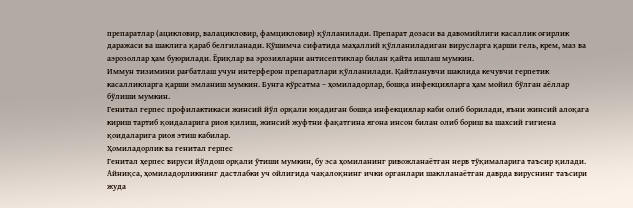препаратлар (ацикловир, валацикловир, фамцикловир) қўлланилади. Препарат дозаси ва давомийлиги касаллик оғирлик даражаси ва шаклига қараб белгиланади. Қўшимча сифатида маҳаллий қўлланиладиган вирусларга қарши гель, крем, маз ва аэрозоллар ҳам буюрилади. Ёриқлар ва эрозияларни антисептиклар билан қайта ишлаш мумкин.
Иммун тизимини рағбатлаш учун интерферон препаратлари қўлланилади. Қайтланувчи шаклида кечувчи герпетик касалликларга қарши эмланиш мумкин. Бунга кўрсатма – ҳомиладорлар, бошқа инфекцияларга ҳам мойил бўлган аёллар бўлиши мумкин.
Генитал герпес профилактикаси жинсий йўл орқали юқадиган бошқа инфекциялар каби олиб борилади, яъни жинсий алоқага кириш тартиб қоидаларига риоя қилиш, жинсий жуфтни фақатгина ягона инсон билан олиб бориш ва шахсий гигиена қоидаларига риоя этиш кабилар.
Ҳомиладорлик ва генитал герпес
Генитал ҳерпес вируси йўлдош орқали ўтиши мумкин, бу эса ҳомиланинг ривожланаётган нерв тўқималарига таъсир қилади. Айниқса, ҳомиладорликнинг дастлабки уч ойлигида чақалоқнинг ички органлари шаклланаётган даврда вируснинг таъсири жуда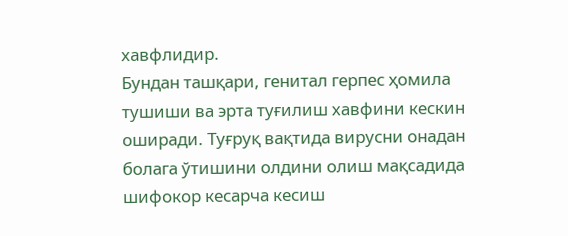хавфлидир.
Бундан ташқари, генитал герпес ҳомила тушиши ва эрта туғилиш хавфини кескин оширади. Туғруқ вақтида вирусни онадан болага ўтишини олдини олиш мақсадида шифокор кесарча кесиш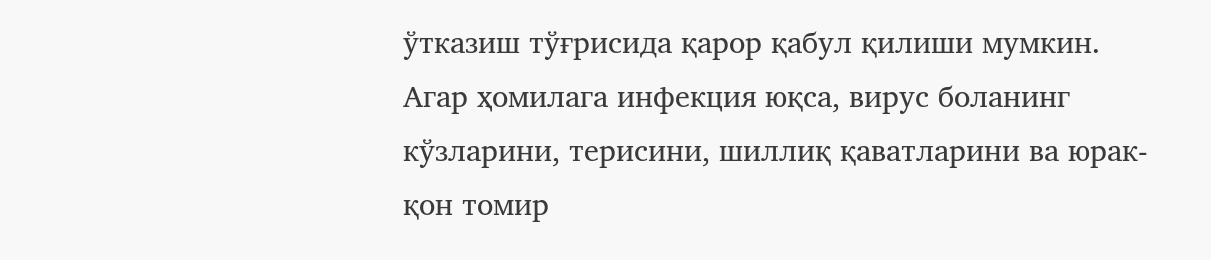ўтказиш тўғрисида қарор қабул қилиши мумкин.
Агар ҳомилага инфекция юқса, вирус боланинг кўзларини, терисини, шиллиқ қаватларини ва юрак-қон томир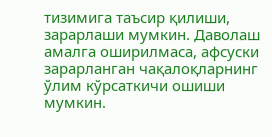тизимига таъсир қилиши, зарарлаши мумкин. Даволаш амалга оширилмаса, афсуски зарарланган чақалоқларнинг ўлим кўрсаткичи ошиши мумкин.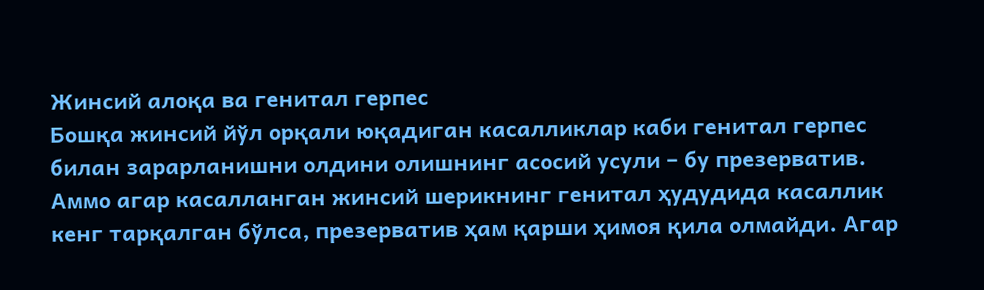Жинсий алоқа ва генитал герпес
Бошқа жинсий йўл орқали юқадиган касалликлар каби генитал герпес билан зарарланишни олдини олишнинг асосий усули – бу презерватив. Аммо агар касалланган жинсий шерикнинг генитал ҳудудида касаллик кенг тарқалган бўлса, презерватив ҳам қарши ҳимоя қила олмайди. Агар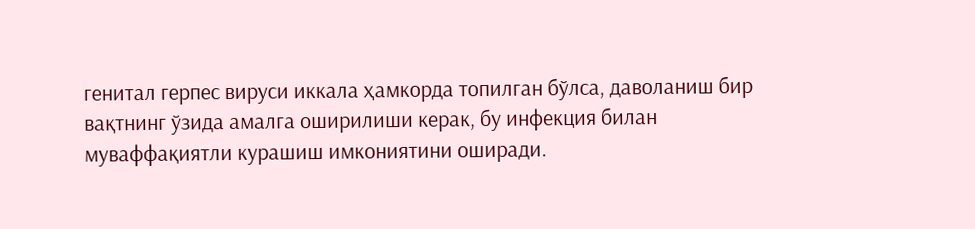генитал герпес вируси иккала ҳамкорда топилган бўлса, даволаниш бир вақтнинг ўзида амалга оширилиши керак, бу инфекция билан муваффақиятли курашиш имкониятини оширади.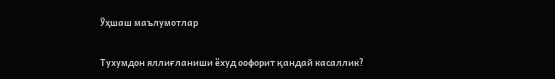Ўҳшаш маълумотлар

Тухумдон яллиғланиши ёхуд оофорит қандай касаллик?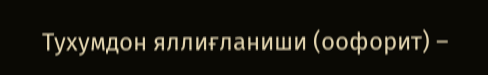Тухумдон яллиғланиши (оофорит) –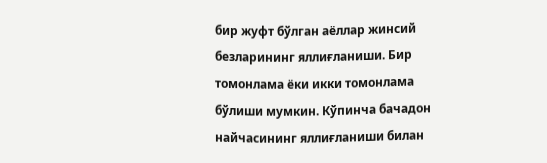бир жуфт бўлган аёллар жинсий безларининг яллиғланиши. Бир томонлама ёки икки томонлама бўлиши мумкин. Кўпинча бачадон найчасининг яллиғланиши билан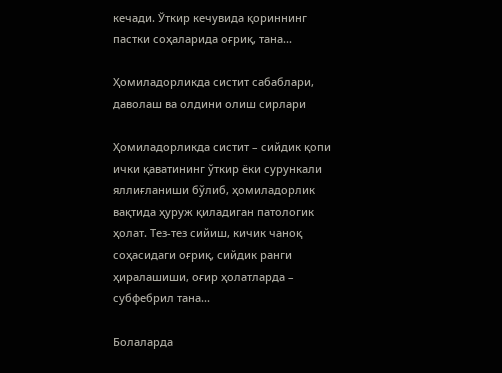кечади. Ўткир кечувида қориннинг пастки соҳаларида оғриқ, тана...

Ҳомиладорликда систит сабаблари, даволаш ва олдини олиш сирлари

Ҳомиладорликда систит – сийдик қопи ички қаватининг ўткир ёки сурункали яллиғланиши бўлиб, ҳомиладорлик вақтида ҳуруж қиладиган патологик ҳолат. Тез-тез сийиш, кичик чаноқ соҳасидаги оғриқ, сийдик ранги ҳиралашиши, оғир ҳолатларда – субфебрил тана...

Болаларда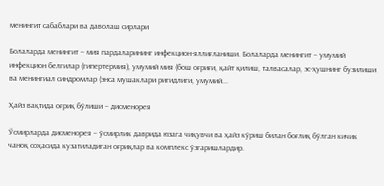менингит сабаблари ва даволаш сирлари

Болаларда менингит – мия пардаларининг инфекцион-яллиғланиши. Болаларда менингит – умумий инфекцион белгилар (гипертермия), умумий мия (бош оғриғи, қайт қилиш, талвасалар, эс-ҳушнинг бузилиши ва менингиал синдромлар (энса мушаклари ригидлиги, умумий...

Ҳайз вақтида оғриқ бўлиши – дисменорея

Ўсмирларда дисменорея – ўсмирлик даврида юзага чиқувчи ва ҳайз кўриш билан боғлиқ бўлган кичик чаноқ соҳасида кузатиладиган оғриқлар ва комплекс ўзгаришлардир.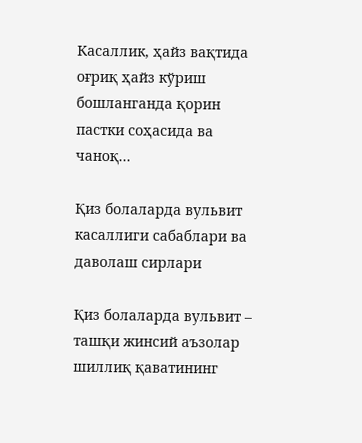Касаллик, ҳайз вақтида оғриқ ҳайз кўриш бошланганда қорин пастки соҳасида ва чаноқ...

Қиз болаларда вульвит касаллиги сабаблари ва даволаш сирлари

Қиз болаларда вульвит – ташқи жинсий аъзолар шиллиқ қаватининг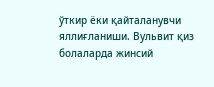ўткир ёки қайталанувчи яллиғланиши. Вульвит қиз болаларда жинсий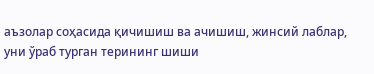аъзолар соҳасида қичишиш ва ачишиш, жинсий лаблар, уни ўраб турган терининг шиши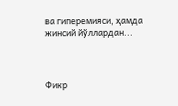ва гиперемияси, ҳамда жинсий йўллардан...



Фикр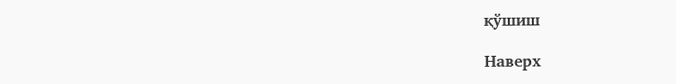қўшиш

Наверх